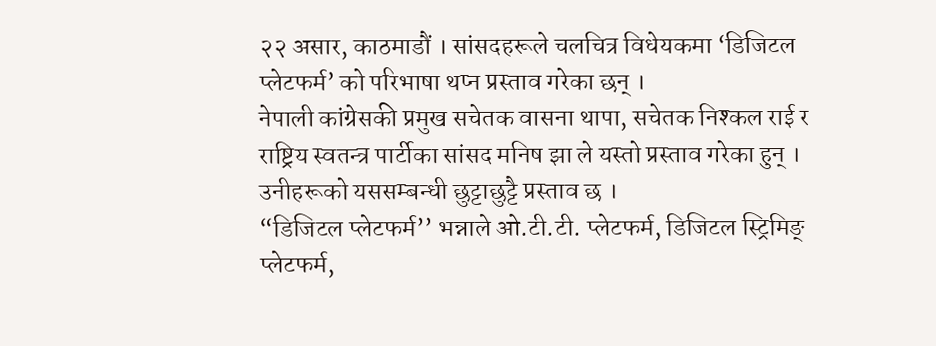२२ असार, काठमाडौं । सांसदहरूले चलचित्र विधेयकमा ‘डिजिटल प्लेटफर्म’ को परिभाषा थप्न प्रस्ताव गरेका छन् ।
नेपाली कांग्रेसकी प्रमुख सचेतक वासना थापा, सचेतक निश्कल राई र राष्ट्रिय स्वतन्त्र पार्टीका सांसद मनिष झा ले यस्तो प्रस्ताव गरेका हुन् । उनीहरूको यससम्बन्धी छुट्टाछुट्टै प्रस्ताव छ ।
“डिजिटल प्लेटफर्म’’ भन्नाले ओ.टी.टी. प्लेटफर्म, डिजिटल स्ट्रिमिङ् प्लेटफर्म,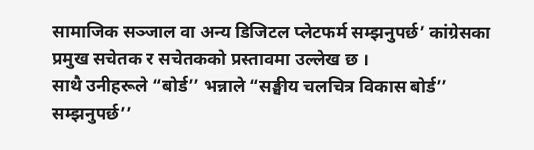सामाजिक सञ्जाल वा अन्य डिजिटल प्लेटफर्म सम्झनुपर्छ’ कांग्रेसका प्रमुख सचेतक र सचेतकको प्रस्तावमा उल्लेख छ ।
साथै उनीहरूले “बोर्ड’’ भन्नाले “सङ्घीय चलचित्र विकास बोर्ड’’ सम्झनुपर्छ’’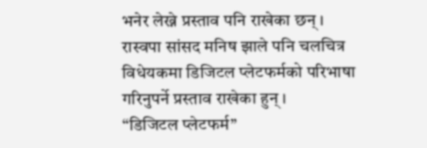भनेर लेख्ने प्रस्ताव पनि राखेका छन् ।
रास्वपा सांसद मनिष झाले पनि चलचित्र विधेयकमा डिजिटल प्लेटफर्मको परिभाषा गरिनुपर्ने प्रस्ताव राखेका हुन् ।
“डिजिटल प्लेटफर्म’’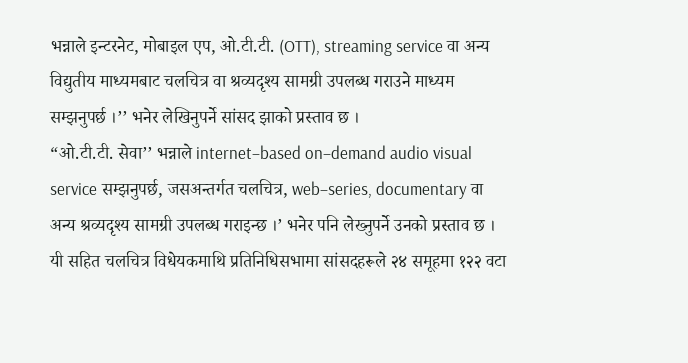भन्नाले इन्टरनेट, मोबाइल एप, ओ.टी.टी. (OTT), streaming service वा अन्य विद्युतीय माध्यमबाट चलचित्र वा श्रव्यदृश्य सामग्री उपलब्ध गराउने माध्यम सम्झनुपर्छ ।’’ भनेर लेखिनुपर्ने सांसद झाको प्रस्ताव छ ।
“ओ.टी.टी. सेवा’’ भन्नाले internet–based on–demand audio visual service सम्झनुपर्छ, जसअन्तर्गत चलचित्र, web–series, documentary वा अन्य श्रव्यदृश्य सामग्री उपलब्ध गराइन्छ ।’ भनेर पनि लेख्नुपर्ने उनको प्रस्ताव छ ।
यी सहित चलचित्र विधेयकमाथि प्रतिनिधिसभामा सांसदहरूले २४ समूहमा १२२ वटा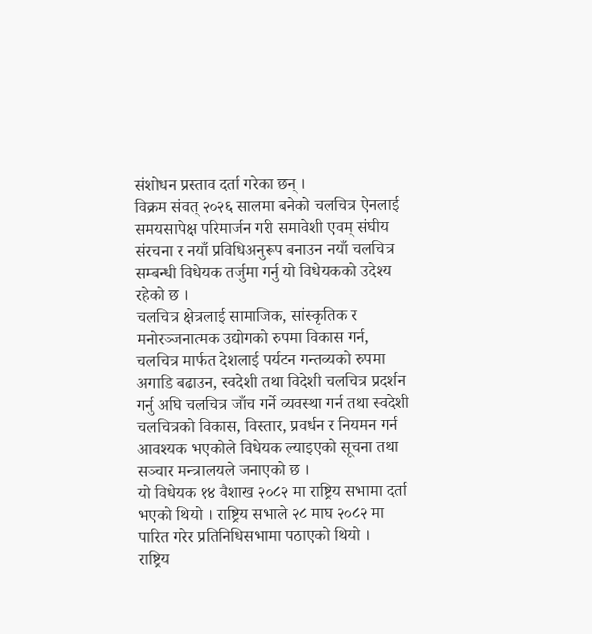संशोधन प्रस्ताव दर्ता गरेका छन् ।
विक्रम संवत् २०२६ सालमा बनेको चलचित्र ऐनलाई समयसापेक्ष परिमार्जन गरी समावेशी एवम् संघीय संरचना र नयाँ प्रविधिअनुरूप बनाउन नयाँ चलचित्र सम्बन्धी विधेयक तर्जुमा गर्नु यो विधेयकको उदेश्य रहेको छ ।
चलचित्र क्षेत्रलाई सामाजिक, सांस्कृतिक र मनोरञ्जनात्मक उद्योगको रुपमा विकास गर्न, चलचित्र मार्फत देशलाई पर्यटन गन्तव्यको रुपमा अगाडि बढाउन, स्वदेशी तथा विदेशी चलचित्र प्रदर्शन गर्नु अघि चलचित्र जाँच गर्ने व्यवस्था गर्न तथा स्वदेशी चलचित्रको विकास, विस्तार, प्रवर्धन र नियमन गर्न आवश्यक भएकोले विधेयक ल्याइएको सूचना तथा सञ्चार मन्त्रालयले जनाएको छ ।
यो विधेयक १४ वैशाख २०८२ मा राष्ट्रिय सभामा दर्ता भएको थियो । राष्ट्रिय सभाले २८ माघ २०८२ मा पारित गरेर प्रतिनिधिसभामा पठाएको थियो ।
राष्ट्रिय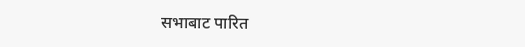सभाबाट पारित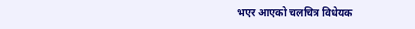भएर आएको चलचित्र विधेयक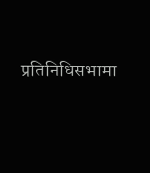प्रतिनिधिसभामा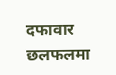दफावार छलफलमा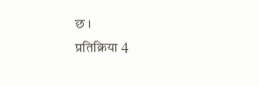छ ।
प्रतिक्रिया 4